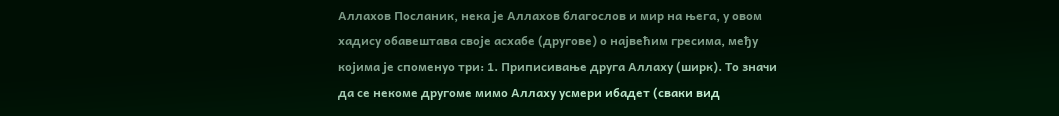Аллахов Посланик, нека је Аллахов благослов и мир на њега, у овом хадису обавештава своје асхабе (другове) о највећим гресима, међу којима је споменуо три: 1. Приписивање друга Аллаху (ширк). То значи да се некоме другоме мимо Аллаху усмери ибадет (сваки вид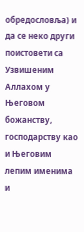обредословља) и да се неко други поистовети са Узвишеним Аллахом у Његовом божанству, господарству као и Његовим лепим именима и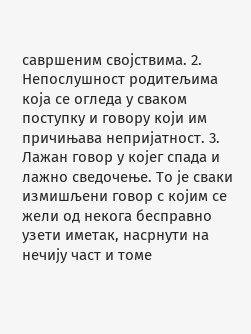савршеним својствима. 2. Непослушност родитељима која се огледа у сваком поступку и говору који им причињава непријатност. 3. Лажан говор у којег спада и лажно сведочење. То је сваки измишљени говор с којим се жели од некога бесправно узети иметак, насрнути на нечију част и томе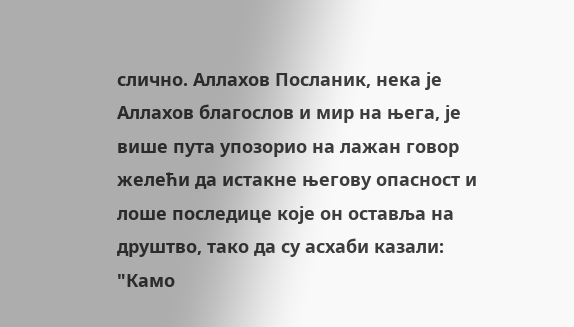слично. Аллахов Посланик, нека је Аллахов благослов и мир на њега, је више пута упозорио на лажан говор желећи да истакне његову опасност и лоше последице које он оставља на друштво, тако да су асхаби казали: "Камо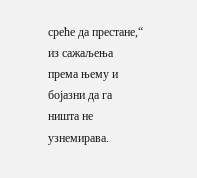среће да престане,“ из сажаљења према њему и бојазни да га ништа не узнемирава.